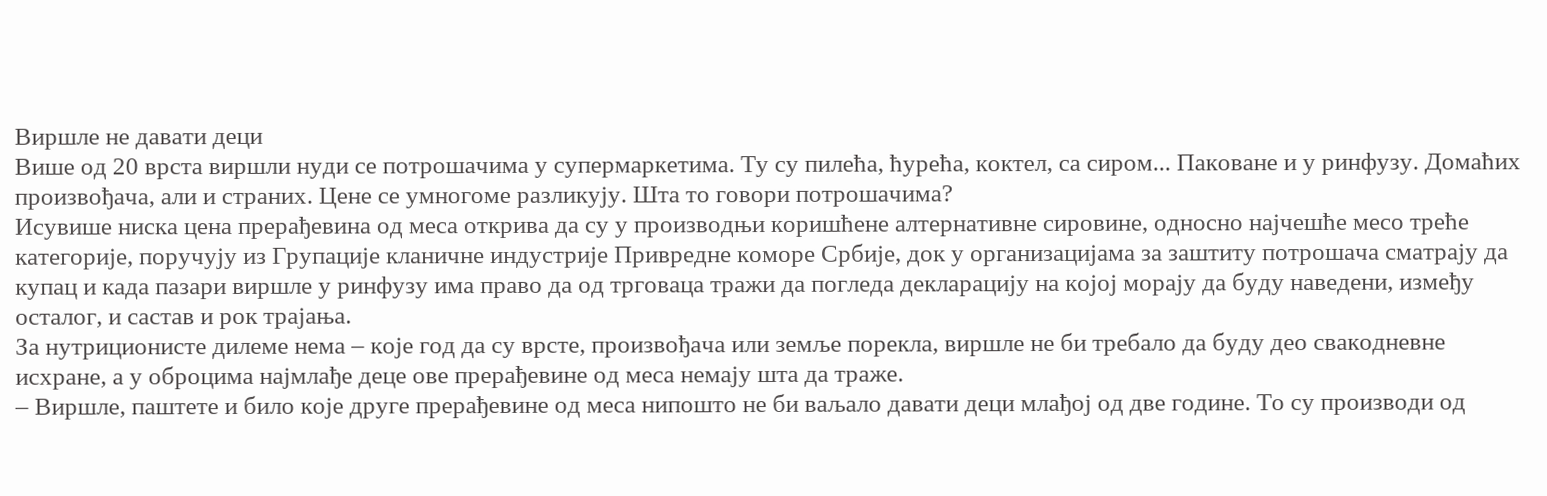Виршле не давати деци
Више од 20 врста виршли нуди се потрошачима у супермаркетима. Ту су пилећа, ћурећа, коктел, са сиром... Паковане и у ринфузу. Домаћих произвођача, али и страних. Цене се умногоме разликују. Шта то говори потрошачима?
Исувише ниска цена прерађевина од меса открива да су у производњи коришћене алтернативне сировине, односно најчешће месо треће категорије, поручују из Групације кланичне индустрије Привредне коморе Србије, док у организацијама за заштиту потрошача сматрају да купац и када пазари виршле у ринфузу има право да од трговаца тражи да погледа декларацију на којој морају да буду наведени, између осталог, и састав и рок трајања.
За нутриционисте дилеме нема – које год да су врсте, произвођача или земље порекла, виршле не би требало да буду део свакодневне исхране, а у обрoцима најмлађе деце ове прерађевине од меса немају шта да траже.
– Виршле, паштете и било које друге прерађевине од меса нипошто не би ваљало давати деци млађој од две године. То су производи од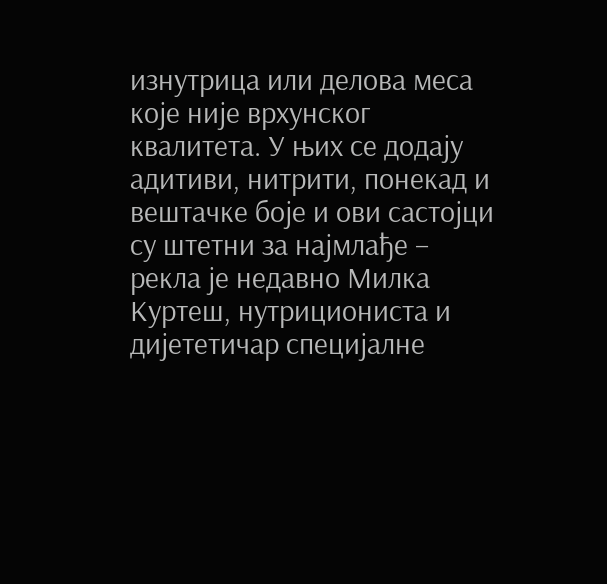изнутрица или делова меса које није врхунског квалитета. У њих се додају адитиви, нитрити, понекад и вештачке боје и ови састојци су штетни за најмлађе – рекла је недавно Милка Куртеш, нутрициониста и дијететичар специјалне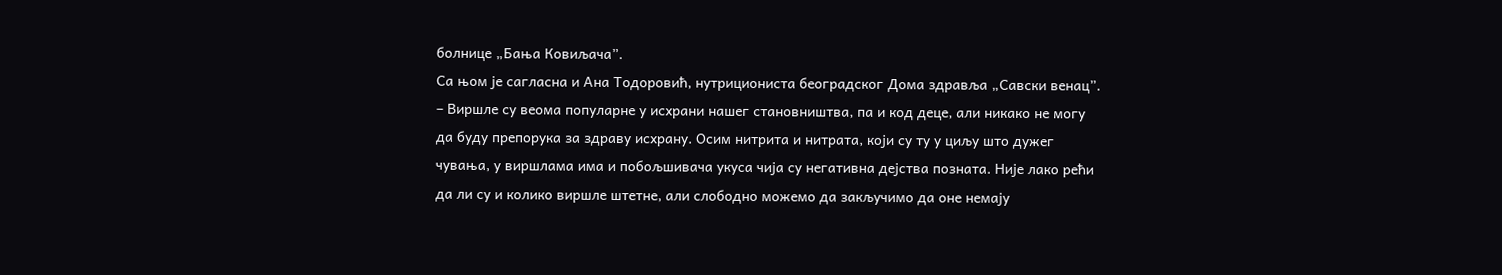болнице „Бања Ковиљача”.
Са њом је сагласна и Ана Тодоровић, нутрициониста београдског Дома здравља „Савски венац”.
– Виршле су веома популарне у исхрани нашег становништва, па и код деце, али никако не могу да буду препорука за здраву исхрану. Осим нитрита и нитрата, који су ту у циљу што дужег чувања, у виршлама има и побољшивача укуса чија су негативна дејства позната. Није лако рећи да ли су и колико виршле штетне, али слободно можемо да закључимо да оне немају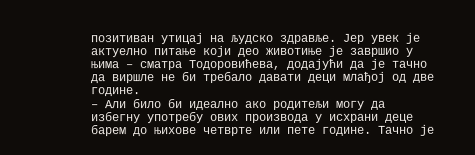позитиван утицај на људско здравље. Јер увек је актуелно питање који део животиње је завршио у њима – сматра Тодоровићева, додајући да је тачно да виршле не би требало давати деци млађој од две године.
– Али било би идеално ако родитељи могу да избегну употребу ових производа у исхрани деце барем до њихове четврте или пете године. Тачно је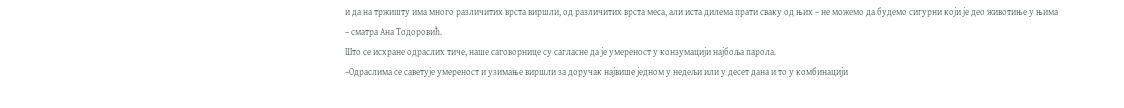и да на тржишту има много различитих врста виршли, од различитих врста меса, али иста дилема прати сваку од њих – не можемо да будемо сигурни који је део животиње у њима – сматра Ана Тодоровић.
Што се исхране одраслих тиче, наше саговорнице су сагласне да је умереност у конзумацији најбоља парола.
–Одраслима се саветује умереност и узимање виршли за доручак највише једном у недељи или у десет дана и то у комбинацији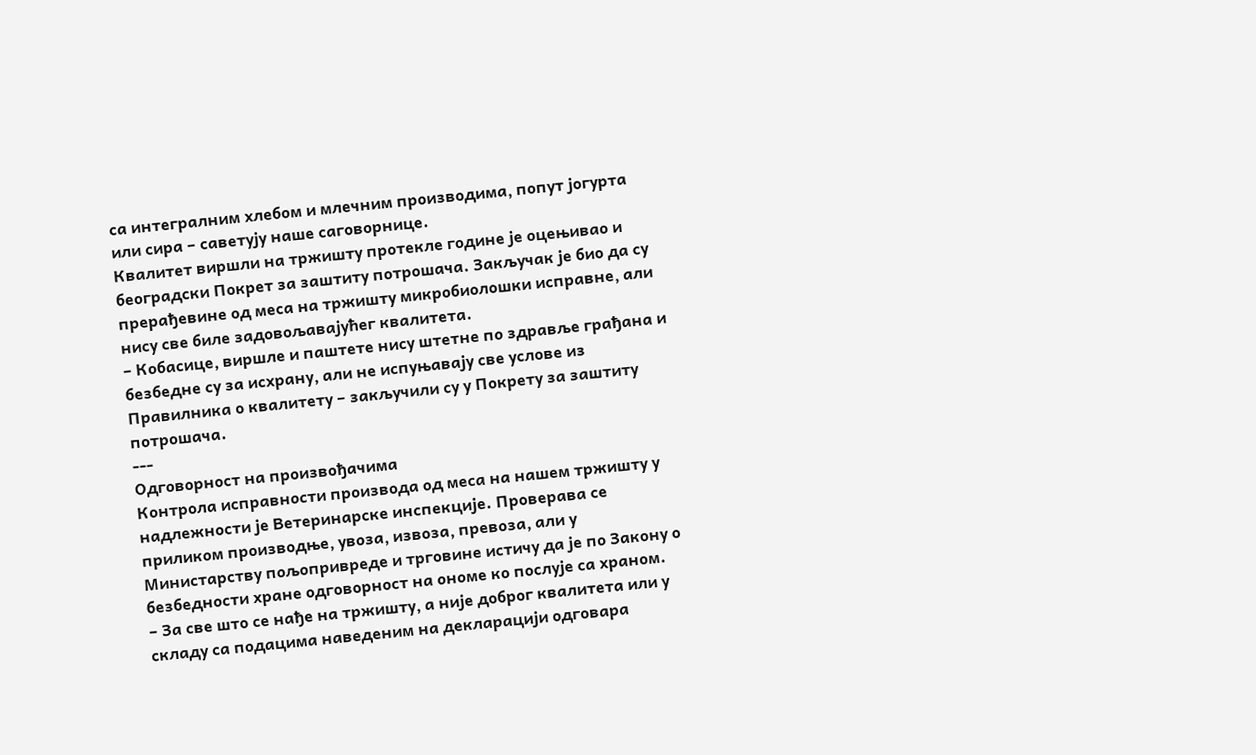са интегралним хлебом и млечним производима, попут јогурта или сира – саветују наше саговорнице.
Квалитет виршли на тржишту протекле године је оцењивао и београдски Покрет за заштиту потрошача. Закључак је био да су прерађевине од меса на тржишту микробиолошки исправне, али нису све биле задовољавајућег квалитета.
– Кобасице, виршле и паштете нису штетне по здравље грађана и безбедне су за исхрану, али не испуњавају све услове из Правилника о квалитету – закључили су у Покрету за заштиту потрошача.
---
Одговорност на произвођачима
Контрола исправности производа од меса на нашем тржишту у надлежности је Ветеринарске инспекције. Проверава се приликом производње, увоза, извоза, превоза, али у Министарству пољопривреде и трговине истичу да је по Закону о безбедности хране одговорност на ономе ко послује са храном.
– За све што се нађе на тржишту, а није доброг квалитета или у складу са подацима наведеним на декларацији одговара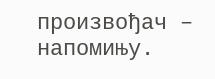произвођач – напомињу.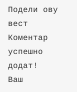Подели ову вест
Комeнтар успeшно додат!
Ваш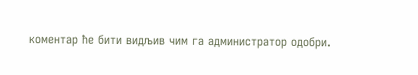комeнтар ћe бити видљив чим га администратор одобри.